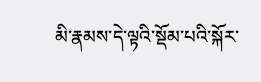མི་རྣམས་དེ་ལྟའི་སྡོམ་པའི་སྐོར་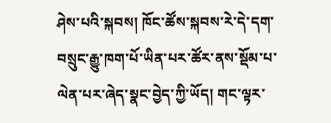ཤེས་པའི་སྐབས། ཁོང་ཚོས་སྐབས་རེ་དེ་དག་བསྲུང་རྒྱུ་ཁག་པོ་ཡིན་པར་ཚོར་ནས་སྡོམ་པ་ལེན་པར་ཞེད་སྣང་བྱེད་ཀྱི་ཡོད། གང་ལྟར་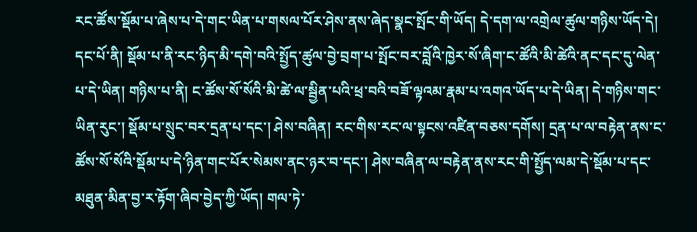རང་ཚོས་སྡོམ་པ་ཞེས་པ་དེ་གང་ཡིན་པ་གསལ་པོར་ཤེས་ནས་ཞེད་སྣང་སྤོང་གི་ཡོད། དེ་དག་ལ་འགྲེལ་ཚུལ་གཉིས་ཡོད་དེ། དང་པོ་ནི། སྡོམ་པ་ནི་རང་ཉིད་མི་དགེ་བའི་སྤྱོད་ཚུལ་བྱེ་བྲག་པ་སྤོང་བར་བློའི་ཁྱེར་སོ་ཞིག་ང་ཚོའི་མི་ཚེའི་ནང་དང་དུ་ལེན་པ་དེ་ཡིན། གཉིས་པ་ནི། ང་ཚོས་སོ་སོའི་མི་ཚེ་ལ་སྦྱིན་པའི་ཕྲ་བའི་བཟོ་ལྟའམ་རྣམ་པ་འགའ་ཡོད་པ་དེ་ཡིན། དེ་གཉིས་གང་ཡིན་རུང་། སྡོམ་པ་སྲུང་བར་དྲན་པ་དང་། ཤེས་བཞིན། རང་གིས་རང་ལ་སྟངས་འཛིན་བཅས་དགོས། དྲན་པ་ལ་བརྟེན་ནས་ང་ཚོས་སོ་སོའི་སྡོམ་པ་དེ་ཉིན་གང་པོར་སེམས་ནང་ཉར་བ་དང་། ཤེས་བཞིན་ལ་བརྟེན་ནས་རང་གི་སྤྱོད་ལམ་དེ་སྡོམ་པ་དང་མཐུན་མིན་བྱ་ར་རྟོག་ཞིབ་བྱེད་ཀྱི་ཡོད། གལ་ཏེ་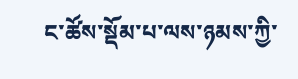ང་ཚོས་སྡོམ་པ་ལས་ཉམས་ཀྱི་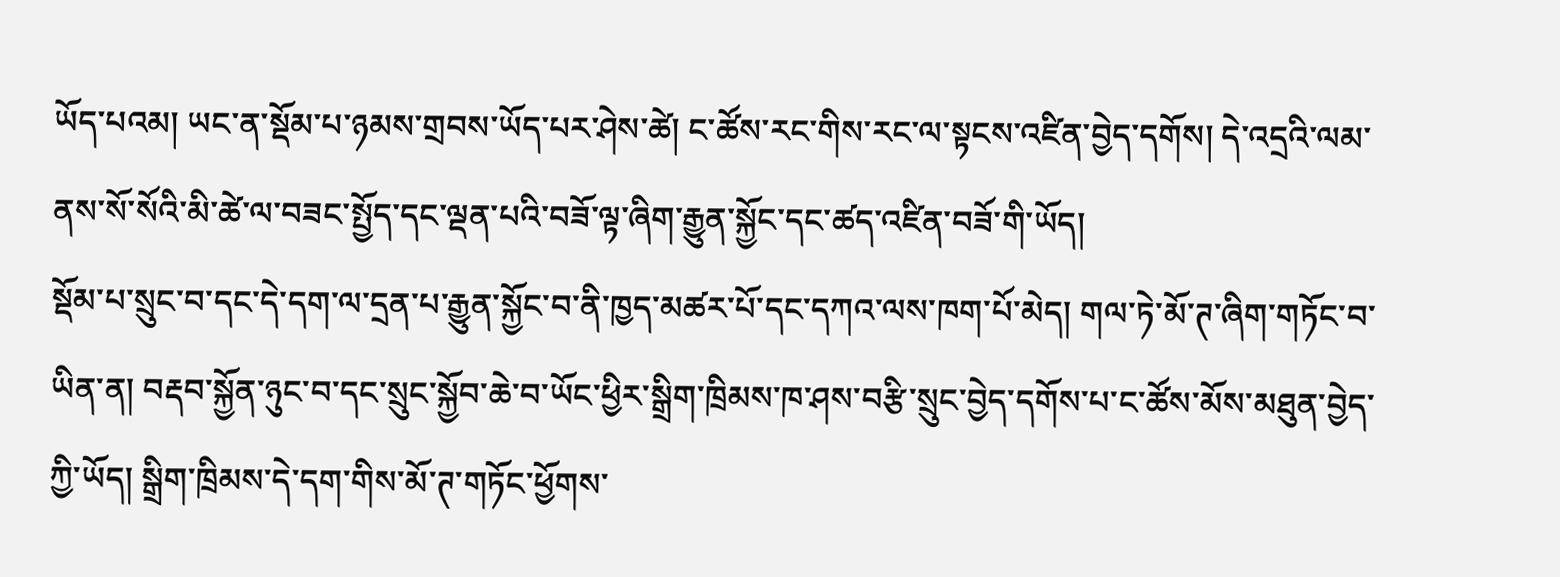ཡོད་པའམ། ཡང་ན་སྡོམ་པ་ཉམས་གྲབས་ཡོད་པར་ཤེས་ཚེ། ང་ཚོས་རང་གིས་རང་ལ་སྟངས་འཛིན་བྱེད་དགོས། དེ་འདྲའི་ལམ་ནས་སོ་སོའི་མི་ཚེ་ལ་བཟང་སྤྱོད་དང་ལྡན་པའི་བཟོ་ལྟ་ཞིག་རྒྱུན་སྐྱོང་དང་ཚད་འཛིན་བཟོ་གི་ཡོད།
སྡོམ་པ་སྲུང་བ་དང་དེ་དག་ལ་དྲན་པ་རྒྱུན་སྐྱོང་བ་ནི་ཁྱད་མཚར་པོ་དང་དཀའ་ལས་ཁག་པོ་མེད། གལ་ཏེ་མོ་ཊ་ཞིག་གཏོང་བ་ཡིན་ན། བརྡབ་སྐྱོན་ཉུང་བ་དང་སྲུང་སྐྱོབ་ཆེ་བ་ཡོང་ཕྱིར་སྒྲིག་ཁྲིམས་ཁ་ཤས་བརྩི་སྲུང་བྱེད་དགོས་པ་ང་ཚོས་མོས་མཐུན་བྱེད་ཀྱི་ཡོད། སྒྲིག་ཁྲིམས་དེ་དག་གིས་མོ་ཊ་གཏོང་ཕྱོགས་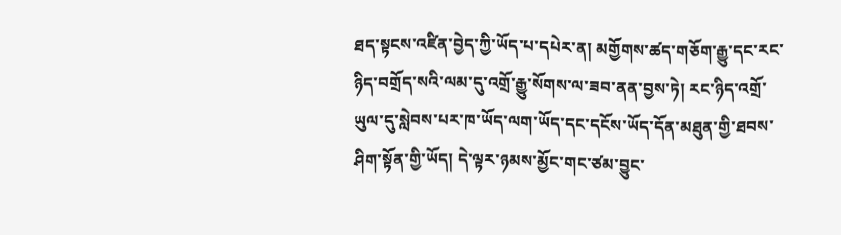ཐད་སྟངས་འཛིན་བྱེད་ཀྱི་ཡོད་པ་དཔེར་ན། མགྱོགས་ཚད་གཅོག་རྒྱུ་དང་རང་ཉིད་བགྲོད་སའི་ལམ་དུ་འགྲོ་རྒྱུ་སོགས་ལ་ཟབ་ནན་བྱས་ཏེ། རང་ཉིད་འགྲོ་ཡུལ་དུ་སླེབས་པར་ཁ་ཡོད་ལག་ཡོད་དང་དངོས་ཡོད་དོན་མཐུན་གྱི་ཐབས་ཤིག་སྟོན་གྱི་ཡོད། དེ་ལྟར་ཉམས་མྱོང་གང་ཙམ་བྱུང་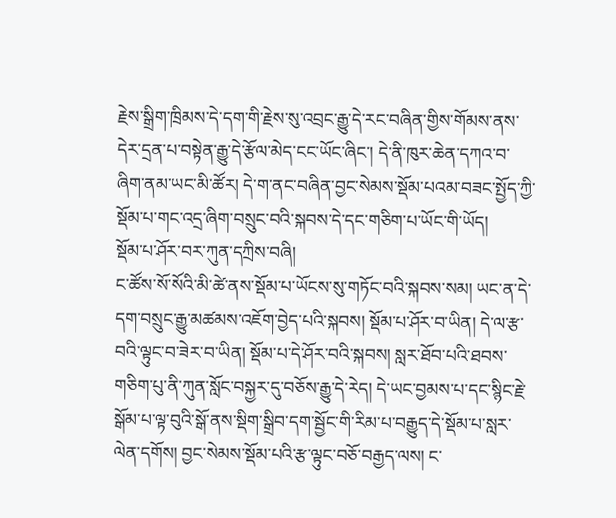རྗེས་སྒྲིག་ཁྲིམས་དེ་དག་གི་རྗེས་སུ་འབྲང་རྒྱུ་དེ་རང་བཞིན་གྱིས་གོམས་ནས་དེར་དྲན་པ་བསྟེན་རྒྱུ་དེ་རྩོལ་མེད་ངང་ཡོང་ཞིང་། དེ་ནི་ཁུར་ཆེན་དཀའ་བ་ཞིག་ནམ་ཡང་མི་ཚོར། དེ་ག་ནང་བཞིན་བྱང་སེམས་སྡོམ་པའམ་བཟང་སྤྱོད་ཀྱི་སྡོམ་པ་གང་འདྲ་ཞིག་བསྲུང་བའི་སྐབས་དེ་དང་གཅིག་པ་ཡོང་གི་ཡོད།
སྡོམ་པ་ཤོར་བར་ཀུན་དཀྲིས་བཞི།
ང་ཚོས་སོ་སོའི་མི་ཚེ་ནས་སྡོམ་པ་ཡོངས་སུ་གཏོང་བའི་སྐབས་སམ། ཡང་ན་དེ་དག་བསྲུང་རྒྱུ་མཚམས་འཇོག་བྱེད་པའི་སྐབས། སྡོམ་པ་ཤོར་བ་ཡིན། དེ་ལ་རྩ་བའི་ལྟུང་བ་ཟེར་བ་ཡིན། སྡོམ་པ་དེ་ཤོར་བའི་སྐབས། སླར་ཐོབ་པའི་ཐབས་གཅིག་པུ་ནི་ཀུན་སློང་བསྐྱར་དུ་བཅོས་རྒྱུ་དེ་རེད། དེ་ཡང་བྱམས་པ་དང་སྙིང་རྗེ་སྒོམ་པ་ལྟ་བུའི་སྒོ་ནས་སྡིག་སྒྲིབ་དག་སྦྱོང་གི་རིམ་པ་བརྒྱུད་དེ་སྡོམ་པ་སླར་ལེན་དགོས། བྱང་སེམས་སྡོམ་པའི་རྩ་ལྟུང་བཅོ་བརྒྱད་ལས། ང་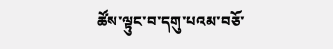ཚོས་ལྟུང་བ་དགུ་པའམ་བཅོ་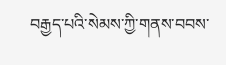བརྒྱད་པའི་སེམས་ཀྱི་གནས་བབས་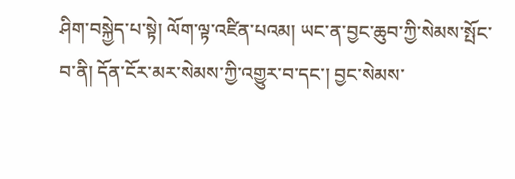ཤིག་བསྐྱེད་པ་སྟེ། ལོག་ལྟ་འཛིན་པའམ། ཡང་ན་བྱང་ཆུབ་ཀྱི་སེམས་སྤོང་བ་ནི། དོན་ངོར་མར་སེམས་ཀྱི་འགྱུར་བ་དང་། བྱང་སེམས་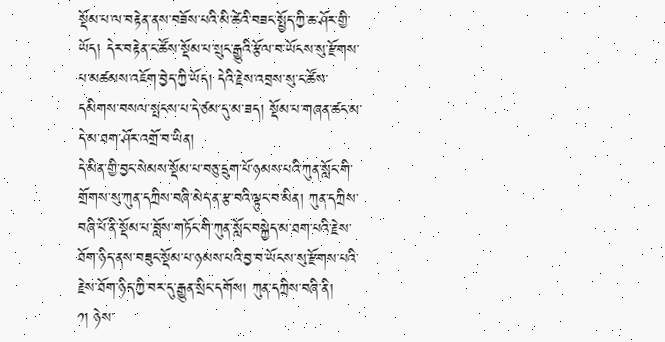སྡོམ་པ་ལ་བརྟེན་ནས་བཟོས་པའི་མི་ཚེའི་བཟང་སྤྱོད་ཀྱི་ཆ་ཤོར་གྱི་ཡོད། དེར་བརྟེན་ང་ཚོས་སྡོམ་པ་སྲུང་རྒྱུའི་རྩོལ་བ་ཡོངས་སུ་རྫོགས་པ་མཚམས་འཇོག་བྱེད་ཀྱི་ཡོད། དེའི་རྗེས་འབྲས་སུ་ང་ཚོས་དམིགས་བསལ་སྤངས་པ་དེ་ཙམ་དུ་མ་ཟད། སྡོམ་པ་གཞན་ཚང་མ་དེ་མ་ཐག་ཤོར་འགྲོ་བ་ཡིན།
དེ་མིན་གྱི་བྱང་སེམས་སྡོམ་པ་བཅུ་དྲུག་པོ་ཉམས་པའི་ཀུན་སློང་གི་གྲོགས་སུ་ཀུན་དཀྲིས་བཞི་མེད་ན་རྩ་བའི་ལྟུང་བ་མིན། ཀུན་དཀྲིས་བཞི་པོ་ནི་སྡོམ་པ་བློས་གཏོང་གི་ཀུན་སློང་བསྐྱེད་མ་ཐག་པའི་རྗེས་ཐོག་ཉིད་ནས་བཟུང་སྡོམ་པ་ཉམས་པའི་བྱ་བ་ཡོངས་སུ་རྫོགས་པའི་རྗེས་ཐོག་ཉིད་ཀྱི་བར་དུ་རྒྱུན་སྲིང་དགོས། ཀུན་དཀྲིས་བཞི་ནི།
༡། ཉེས་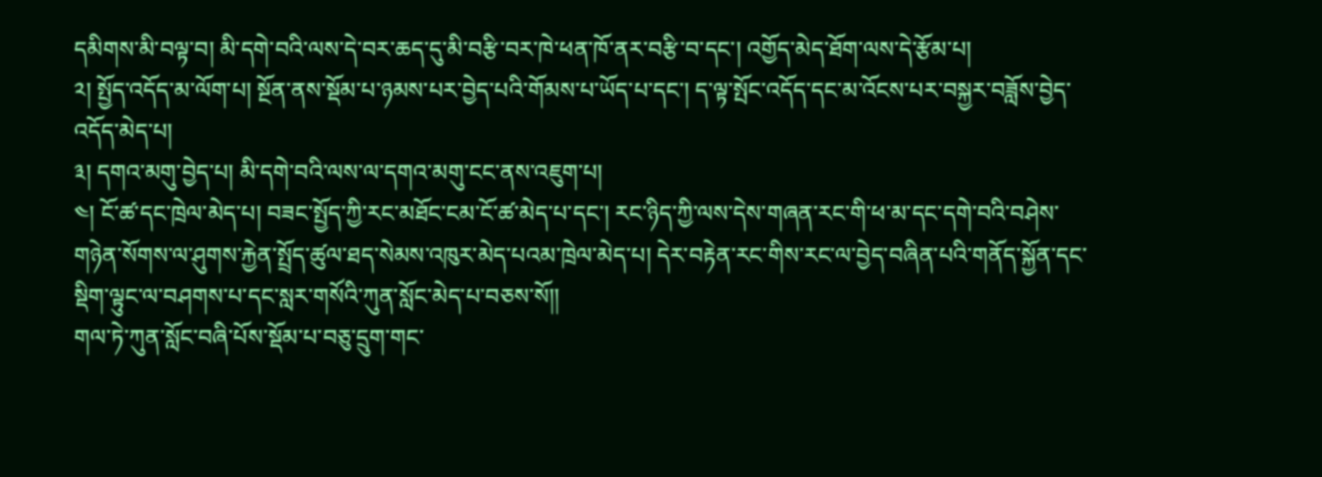དམིགས་མི་བལྟ་བ། མི་དགེ་བའི་ལས་དེ་བར་ཆད་དུ་མི་བརྩི་བར་ཁེ་ཕན་ཁོ་ནར་བརྩི་བ་དང་། འགྱོད་མེད་ཐོག་ལས་དེ་རྩོམ་པ།
༢། སྤྱོད་འདོད་མ་ལོག་པ། སྔོན་ནས་སྡོམ་པ་ཉམས་པར་བྱེད་པའི་གོམས་པ་ཡོད་པ་དང་། ད་ལྟ་སྤོང་འདོད་དང་མ་འོངས་པར་བསྐྱར་བཟློས་བྱེད་འདོད་མེད་པ།
༣། དགའ་མགུ་བྱེད་པ། མི་དགེ་བའི་ལས་ལ་དགའ་མགུ་ངང་ནས་འཇུག་པ།
༤། ངོ་ཚ་དང་ཁྲེལ་མེད་པ། བཟང་སྤྱོད་ཀྱི་རང་མཐོང་ངམ་ངོ་ཚ་མེད་པ་དང་། རང་ཉིད་ཀྱི་ལས་དེས་གཞན་རང་གི་ཕ་མ་དང་དགེ་བའི་བཤེས་གཉེན་སོགས་ལ་ཤུགས་རྐྱེན་སྤྲོད་ཚུལ་ཐད་སེམས་འཁུར་མེད་པའམ་ཁྲེལ་མེད་པ། དེར་བརྟེན་རང་གིས་རང་ལ་བྱེད་བཞིན་པའི་གནོད་སྐྱོན་དང་སྡིག་ལྟུང་ལ་བཤགས་པ་དང་སླར་གསོའི་ཀུན་སློང་མེད་པ་བཅས་སོ།།
གལ་ཏེ་ཀུན་སློང་བཞི་པོས་སྡོམ་པ་བཅུ་དྲུག་གང་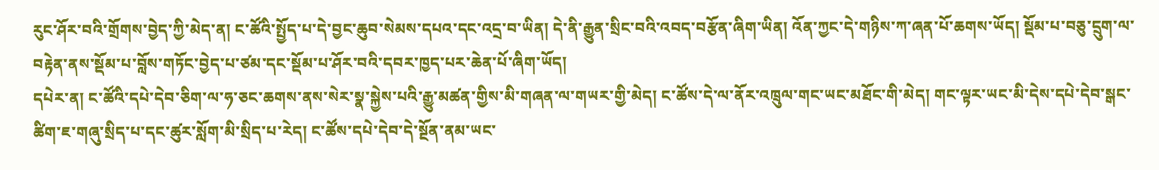རུང་ཤོར་བའི་གྲོགས་བྱེད་ཀྱི་མེད་ན། ང་ཚོའི་སྤྱོད་པ་དེ་བྱང་ཆུབ་སེམས་དཔའ་དང་འདྲ་བ་ཡིན། དེ་ནི་རྒྱུན་སྲིང་བའི་འབད་བརྩོན་ཞིག་ཡིན། འོན་ཀྱང་དེ་གཉིས་ཀ་ཞན་པོ་ཆགས་ཡོད། སྡོམ་པ་བཅུ་དྲུག་ལ་བརྟེན་ནས་སྡོམ་པ་བློས་གཏོང་བྱེད་པ་ཙམ་དང་སྡོམ་པ་ཤོར་བའི་དབར་ཁྱད་པར་ཆེན་པོ་ཞིག་ཡོད།
དཔེར་ན། ང་ཚོའི་དཔེ་དེབ་ཅིག་ལ་ཧ་ཅང་ཆགས་ནས་སེར་སྣ་སྐྱེས་པའི་རྒྱུ་མཚན་གྱིས་མི་གཞན་ལ་གཡར་གྱི་མེད། ང་ཚོས་དེ་ལ་ནོར་འཁྲུལ་གང་ཡང་མཐོང་གི་མེད། གང་ལྟར་ཡང་མི་དེས་དཔེ་དེབ་སྒང་ཚིག་ཇ་གཞུ་སྲིད་པ་དང་ཚུར་སློག་མི་སྲིད་པ་རེད། ང་ཚོས་དཔེ་དེབ་དེ་སྔོན་ནམ་ཡང་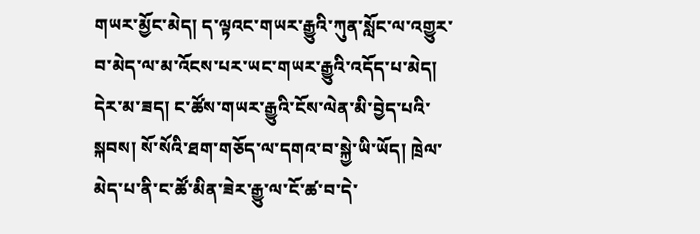གཡར་མྱོང་མེད། ད་ལྟའང་གཡར་རྒྱུའི་ཀུན་སློང་ལ་འགྱུར་བ་མེད་ལ་མ་འོངས་པར་ཡང་གཡར་རྒྱུའི་འདོད་པ་མེད། དེར་མ་ཟད། ང་ཚོས་གཡར་རྒྱུའི་ངོས་ལེན་མི་བྱེད་པའི་སྐབས། སོ་སོའི་ཐག་གཅོད་ལ་དགའ་བ་སྐྱེ་ཡི་ཡོད། ཁྲེལ་མེད་པ་ནི་ང་ཚོ་མིན་ཟེར་རྒྱུ་ལ་ངོ་ཚ་བ་དེ་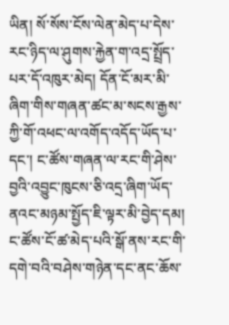ཡིན། སོ་སོས་ངོས་ལེན་མེད་པ་དེས་རང་ཉིད་ལ་ཤུགས་རྐྱེན་ག་འདྲ་སྤྲོད་པར་དོ་འཁུར་མེད། དོན་ངོ་མར་མི་ཞིག་གིས་གཞན་ཚང་མ་སངས་རྒྱས་ཀྱི་གོ་འཕང་ལ་འགོད་འདོད་ཡོད་པ་དང་། ང་ཚོས་གཞན་ལ་རང་གི་ཤེས་བྱའི་འབྱུང་ཁུངས་ཅི་འདྲ་ཞིག་ཡོད་ནའང་མཉམ་སྤྱོད་ཇི་ལྟར་མི་བྱེད་དམ། ང་ཚོས་ངོ་ཚ་མེད་པའི་སྒོ་ནས་རང་གི་དགེ་བའི་བཤེས་གཉེན་དང་ནང་ཆོས་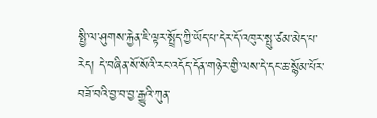སྤྱི་ལ་ཤུགས་རྐྱེན་ཇི་ལྟར་སྤྲོད་ཀྱི་ཡོད་པ་དེར་དོ་འཁུར་སྤུ་ཙམ་མེད་པ་རེད། དེ་བཞིན་སོ་སོའི་རང་འདོད་དོན་གཉེར་གྱི་ལས་དེ་དང་ཆ་སྙོམ་པོར་བཟོ་བའི་བྱ་བ་བྱ་རྒྱུའི་ཀུན་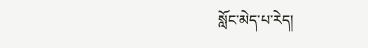སློང་མེད་པ་རེད།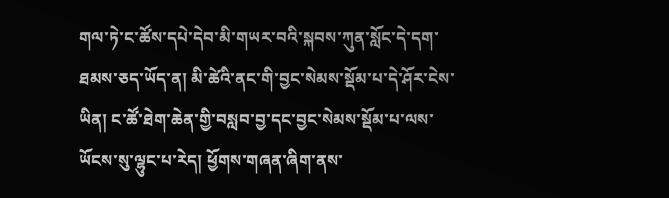གལ་ཏེ་ང་ཚོས་དཔེ་དེབ་མི་གཡར་བའི་སྐབས་ཀུན་སློང་དེ་དག་ཐམས་ཅད་ཡོད་ན། མི་ཚེའི་ནང་གི་བྱང་སེམས་སྡོམ་པ་དེ་ཤོར་ངེས་ཡིན། ང་ཚོ་ཐེག་ཆེན་གྱི་བསླབ་བྱ་དང་བྱང་སེམས་སྡོམ་པ་ལས་ཡོངས་སུ་ལྷུང་པ་རེད། ཕྱོགས་གཞན་ཞིག་ནས་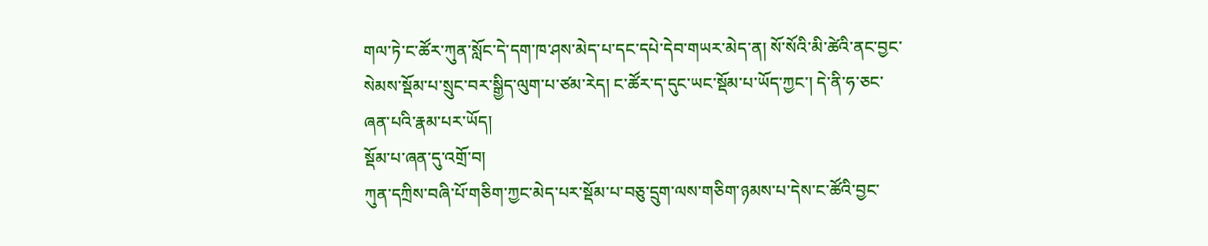གལ་ཏེ་ང་ཚོར་ཀུན་སློང་དེ་དག་ཁ་ཤས་མེད་པ་དང་དཔེ་དེབ་གཡར་མེད་ན། སོ་སོའི་མི་ཚེའི་ནང་བྱང་སེམས་སྡོམ་པ་སྲུང་བར་སྒྱིད་ལུག་པ་ཙམ་རེད། ང་ཚོར་ད་དུང་ཡང་སྡོམ་པ་ཡོད་ཀྱང་། དེ་ནི་ཧ་ཅང་ཞན་པའི་རྣམ་པར་ཡོད།
སྡོམ་པ་ཞན་དུ་འགྲོ་བ།
ཀུན་དཀྲིས་བཞི་པོ་གཅིག་ཀྱང་མེད་པར་སྡོམ་པ་བཅུ་དྲུག་ལས་གཅིག་ཉམས་པ་དེས་ང་ཚོའི་བྱང་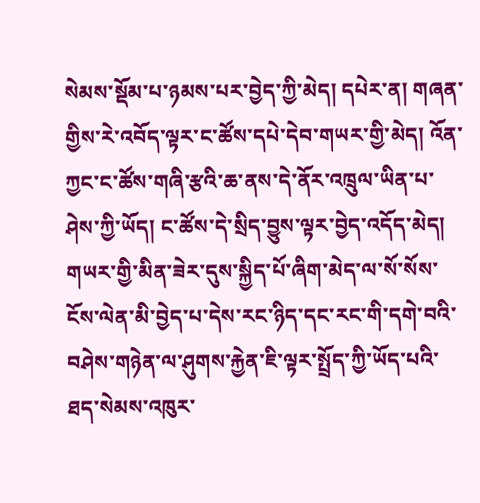སེམས་སྡོམ་པ་ཉམས་པར་བྱེད་ཀྱི་མེད། དཔེར་ན། གཞན་གྱིས་རེ་འབོད་ལྟར་ང་ཚོས་དཔེ་དེབ་གཡར་གྱི་མེད། འོན་ཀྱང་ང་ཚོས་གཞི་རྩའི་ཆ་ནས་དེ་ནོར་འཁྲུལ་ཡིན་པ་ཤེས་ཀྱི་ཡོད། ང་ཚོས་དེ་སྲིད་བྱུས་ལྟར་བྱེད་འདོད་མེད། གཡར་གྱི་མིན་ཟེར་དུས་སྐྱིད་པོ་ཞིག་མེད་ལ་སོ་སོས་ངོས་ལེན་མི་བྱེད་པ་དེས་རང་ཉིད་དང་རང་གི་དགེ་བའི་བཤེས་གཉེན་ལ་ཤུགས་རྐྱེན་ཇི་ལྟར་སྤྲོད་ཀྱི་ཡོད་པའི་ཐད་སེམས་འཁུར་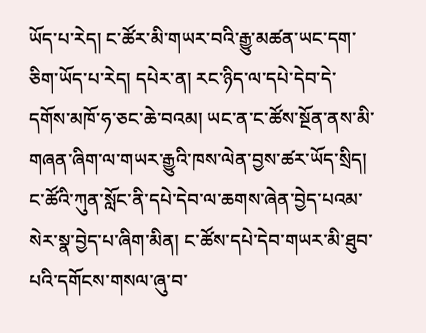ཡོད་པ་རེད། ང་ཚོར་མི་གཡར་བའི་རྒྱུ་མཚན་ཡང་དག་ཅིག་ཡོད་པ་རེད། དཔེར་ན། རང་ཉིད་ལ་དཔེ་དེབ་དེ་དགོས་མཁོ་ཧ་ཅང་ཆེ་བའམ། ཡང་ན་ང་ཚོས་སྔོན་ནས་མི་གཞན་ཞིག་ལ་གཡར་རྒྱུའི་ཁས་ལེན་བྱས་ཚར་ཡོད་སྲིད། ང་ཚོའི་ཀུན་སློང་ནི་དཔེ་དེབ་ལ་ཆགས་ཞེན་བྱེད་པའམ་སེར་སྣ་བྱེད་པ་ཞིག་མིན། ང་ཚོས་དཔེ་དེབ་གཡར་མི་ཐུབ་པའི་དགོངས་གསལ་ཞུ་བ་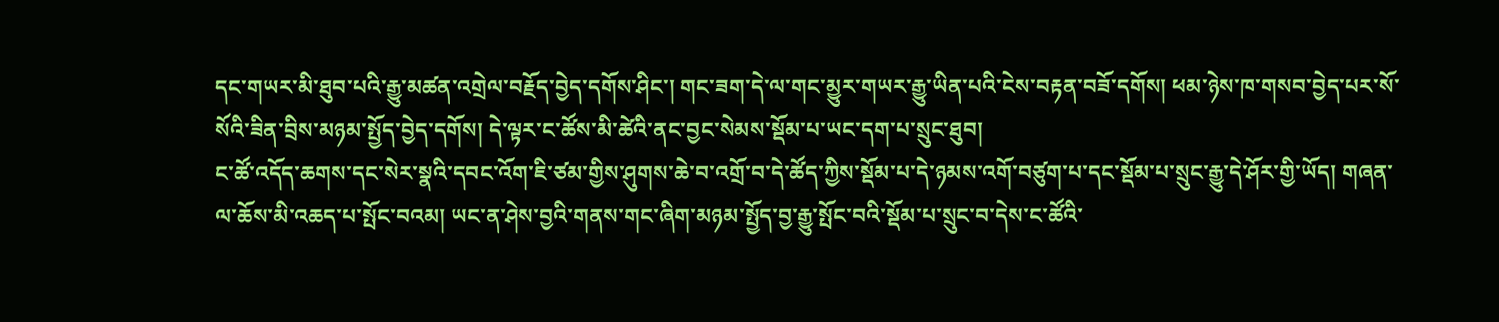དང་གཡར་མི་ཐུབ་པའི་རྒྱུ་མཚན་འགྲེལ་བརྗོད་བྱེད་དགོས་ཤིང་། གང་ཟག་དེ་ལ་གང་མྱུར་གཡར་རྒྱུ་ཡིན་པའི་ངེས་བརྟན་བཟོ་དགོས། ཕམ་ཉེས་ཁ་གསབ་བྱེད་པར་སོ་སོའི་ཟིན་བྲིས་མཉམ་སྤྱོད་བྱེད་དགོས། དེ་ལྟར་ང་ཚོས་མི་ཚེའི་ནང་བྱང་སེམས་སྡོམ་པ་ཡང་དག་པ་སྲུང་ཐུབ།
ང་ཚོ་འདོད་ཆགས་དང་སེར་སྣའི་དབང་འོག་ཇི་ཙམ་གྱིས་ཤུགས་ཆེ་བ་འགྲོ་བ་དེ་ཚོད་ཀྱིས་སྡོམ་པ་དེ་ཉམས་འགོ་བཙུག་པ་དང་སྡོམ་པ་སྲུང་རྒྱུ་དེ་ཤོར་གྱི་ཡོད། གཞན་ལ་ཆོས་མི་འཆད་པ་སྤོང་བའམ། ཡང་ན་ཤེས་བྱའི་གནས་གང་ཞིག་མཉམ་སྤྱོད་བྱ་རྒྱུ་སྤོང་བའི་སྡོམ་པ་སྲུང་བ་དེས་ང་ཚོའི་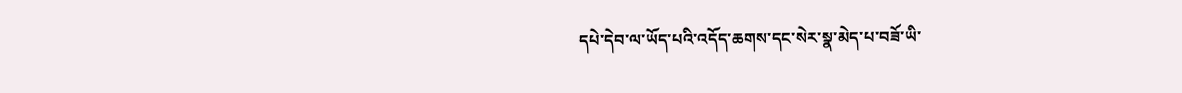དཔེ་དེབ་ལ་ཡོད་པའི་འདོད་ཆགས་དང་སེར་སྣ་མེད་པ་བཟོ་ཡི་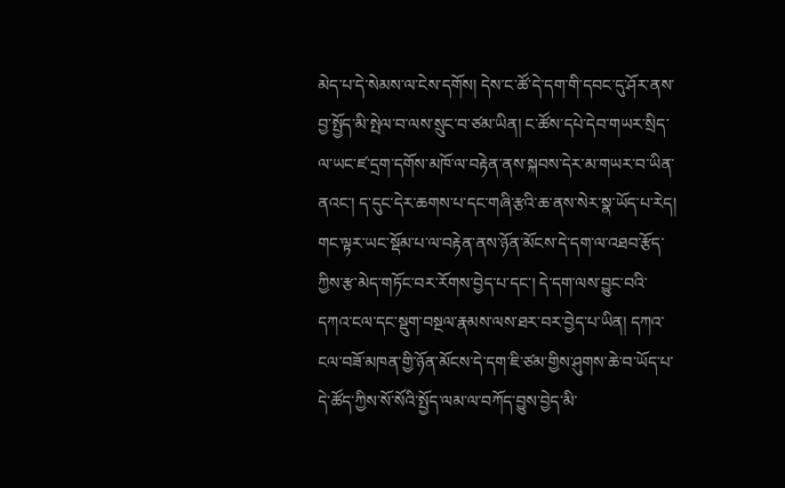མེད་པ་དེ་སེམས་ལ་ངེས་དགོས། དེས་ང་ཚོ་དེ་དག་གི་དབང་དུ་ཤོར་ནས་བྱ་སྤྱོད་མི་སྤེལ་བ་ལས་སྲུང་བ་ཙམ་ཡིན། ང་ཚོས་དཔེ་དེབ་གཡར་སྲིད་ལ་ཡང་ཛ་དྲག་དགོས་མཁོ་ལ་བརྟེན་ནས་སྐབས་དེར་མ་གཡར་བ་ཡིན་ནའང་། ད་དུང་དེར་ཆགས་པ་དང་གཞི་རྩའི་ཆ་ནས་སེར་སྣ་ཡོད་པ་རེད། གང་ལྟར་ཡང་སྡོམ་པ་ལ་བརྟེན་ནས་ཉོན་མོངས་དེ་དག་ལ་འཐབ་རྩོད་ཀྱིས་རྩ་མེད་གཏོང་བར་རོགས་བྱེད་པ་དང་། དེ་དག་ལས་བྱུང་བའི་དཀའ་ངལ་དང་སྡུག་བསྔལ་རྣམས་ལས་ཐར་བར་བྱེད་པ་ཡིན། དཀའ་ངལ་བཟོ་མཁན་གྱི་ཉོན་མོངས་དེ་དག་ཇི་ཙམ་གྱིས་ཤུགས་ཆེ་བ་ཡོད་པ་དེ་ཚོད་ཀྱིས་སོ་སོའི་སྤྱོད་ལམ་ལ་བཀོད་བྱུས་བྱེད་མི་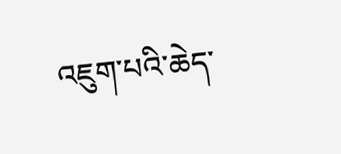འཇུག་པའི་ཆེད་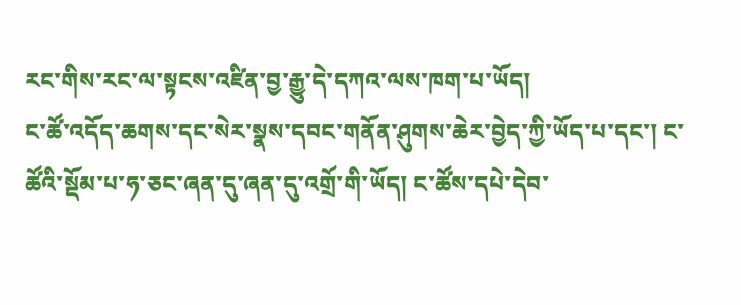རང་གིས་རང་ལ་སྟངས་འཛིན་བྱ་རྒྱུ་དེ་དཀའ་ལས་ཁག་པ་ཡོད།
ང་ཚོ་འདོད་ཆགས་དང་སེར་སྣས་དབང་གནོན་ཤུགས་ཆེར་བྱེད་ཀྱི་ཡོད་པ་དང་། ང་ཚོའི་སྡོམ་པ་ཧ་ཅང་ཞན་དུ་ཞན་དུ་འགྲོ་གི་ཡོད། ང་ཚོས་དཔེ་དེབ་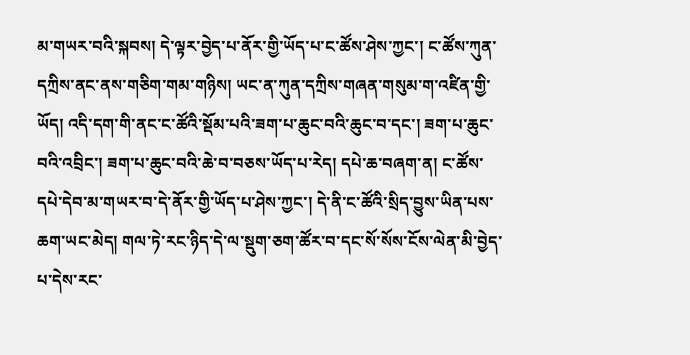མ་གཡར་བའི་སྐབས། དེ་ལྟར་བྱེད་པ་ནོར་གྱི་ཡོད་པ་ང་ཚོས་ཤེས་ཀྱང་། ང་ཚོས་ཀུན་དཀྲིས་ནང་ནས་གཅིག་གམ་གཉིས། ཡང་ན་ཀུན་དཀྲིས་གཞན་གསུམ་ག་འཛིན་གྱི་ཡོད། འདི་དག་གི་ནང་ང་ཚོའི་སྡོམ་པའི་ཟག་པ་ཆུང་བའི་ཆུང་བ་དང་། ཟག་པ་ཆུང་བའི་འབྲིང་། ཟག་པ་ཆུང་བའི་ཆེ་བ་བཅས་ཡོད་པ་རེད། དཔེ་ཆ་བཞག་ན། ང་ཚོས་དཔེ་དེབ་མ་གཡར་བ་དེ་ནོར་གྱི་ཡོད་པ་ཤེས་ཀྱང་། དེ་ནི་ང་ཚོའི་སྲིད་བྱུས་ཡིན་པས་ཆག་ཡང་མེད། གལ་ཏེ་རང་ཉིད་དེ་ལ་སྡུག་ཅག་ཚོར་བ་དང་སོ་སོས་ངོས་ལེན་མི་བྱེད་པ་དེས་རང་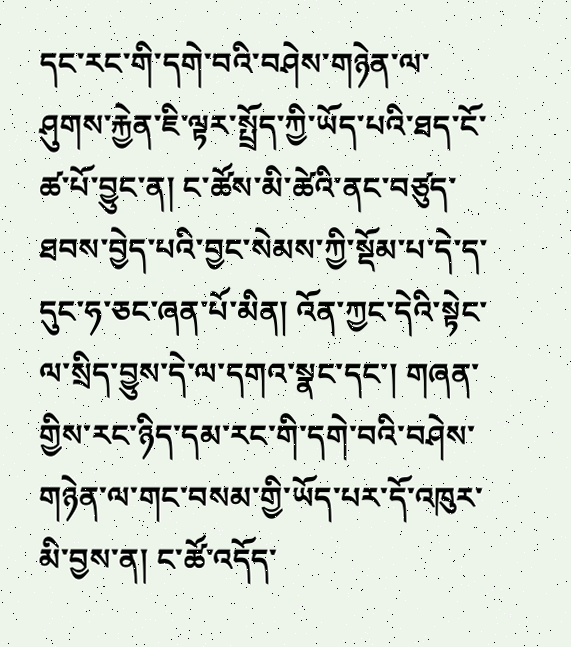དང་རང་གི་དགེ་བའི་བཤེས་གཉེན་ལ་ཤུགས་རྐྱེན་ཇི་ལྟར་སྤྲོད་ཀྱི་ཡོད་པའི་ཐད་ངོ་ཚ་པོ་བྱུང་ན། ང་ཚོས་མི་ཚེའི་ནང་བཙུད་ཐབས་བྱེད་པའི་བྱང་སེམས་ཀྱི་སྡོམ་པ་དེ་ད་དུང་ཧ་ཅང་ཞན་པོ་མིན། འོན་ཀྱང་དེའི་སྟེང་ལ་སྲིད་བྱུས་དེ་ལ་དགའ་སྣང་དང་། གཞན་གྱིས་རང་ཉིད་དམ་རང་གི་དགེ་བའི་བཤེས་གཉེན་ལ་གང་བསམ་གྱི་ཡོད་པར་དོ་འཁུར་མི་བྱས་ན། ང་ཚོ་འདོད་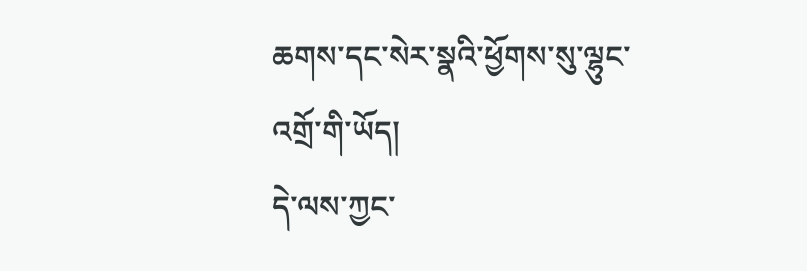ཆགས་དང་སེར་སྣའི་ཕྱོགས་སུ་ལྷུང་འགྲོ་གི་ཡོད།
དེ་ལས་ཀྱང་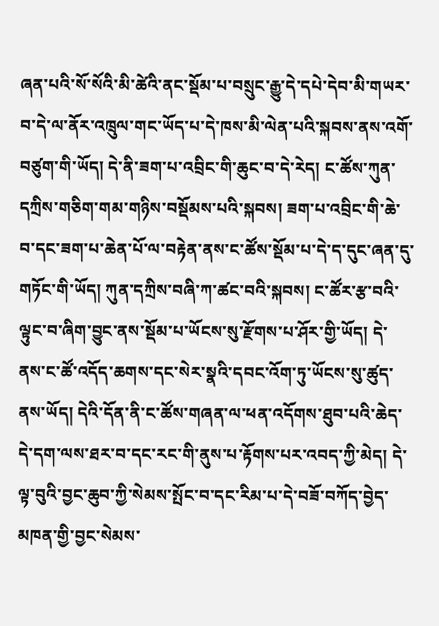ཞན་པའི་སོ་སོའི་མི་ཚེའི་ནང་སྡོམ་པ་བསྲུང་རྒྱུ་དེ་དཔེ་དེབ་མི་གཡར་བ་དེ་ལ་ནོར་འཁྲུལ་གང་ཡོད་པ་དེ་ཁས་མི་ལེན་པའི་སྐབས་ནས་འགོ་བཙུག་གི་ཡོད། དེ་ནི་ཟག་པ་འབྲིང་གི་ཆུང་བ་དེ་རེད། ང་ཚོས་ཀུན་དཀྲིས་གཅིག་གམ་གཉིས་བསྡོམས་པའི་སྐབས། ཟག་པ་འབྲིང་གི་ཆེ་བ་དང་ཟག་པ་ཆེན་པོ་ལ་བརྟེན་ནས་ང་ཚོས་སྡོམ་པ་དེ་ད་དུང་ཞན་དུ་གཏོང་གི་ཡོད། ཀུན་དཀྲིས་བཞི་ཀ་ཚང་བའི་སྐབས། ང་ཚོར་རྩ་བའི་ལྟུང་བ་ཞིག་བྱུང་ནས་སྡོམ་པ་ཡོངས་སུ་རྫོགས་པ་ཤོར་གྱི་ཡོད། དེ་ནས་ང་ཚོ་འདོད་ཆགས་དང་སེར་སྣའི་དབང་འོག་ཏུ་ཡོངས་སུ་ཚུད་ནས་ཡོད། དེའི་དོན་ནི་ང་ཚོས་གཞན་ལ་ཕན་འདོགས་ཐུབ་པའི་ཆེད་དེ་དག་ལས་ཐར་བ་དང་རང་གི་ནུས་པ་རྟོགས་པར་འབད་ཀྱི་མེད། དེ་ལྟ་བུའི་བྱང་ཆུབ་ཀྱི་སེམས་སྤོང་བ་དང་རིམ་པ་དེ་བཟོ་བཀོད་བྱེད་མཁན་གྱི་བྱང་སེམས་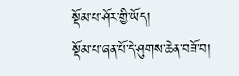སྡོམ་པ་ཤོར་གྱི་ཡོད།
སྡོམ་པ་ཞན་པོ་དེ་ཤུགས་ཆེན་བཟོ་བ།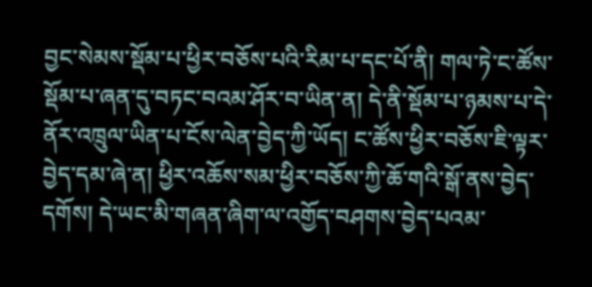བྱང་སེམས་སྡོམ་པ་ཕྱིར་བཅོས་པའི་རིམ་པ་དང་པོ་ནི། གལ་ཏེ་ང་ཚོས་སྡོམ་པ་ཞན་དུ་བཏང་བའམ་ཤོར་བ་ཡིན་ན། དེ་ནི་སྡོམ་པ་ཉམས་པ་དེ་ནོར་འཁྲུལ་ཡིན་པ་ངོས་ལེན་བྱེད་ཀྱི་ཡོད། ང་ཚོས་ཕྱིར་བཅོས་ཇི་ལྟར་བྱེད་དམ་ཞེ་ན། ཕྱིར་འཆོས་སམ་ཕྱིར་བཅོས་ཀྱི་ཆོ་གའི་སྒོ་ནས་བྱེད་དགོས། དེ་ཡང་མི་གཞན་ཞིག་ལ་འགྱོད་བཤགས་བྱེད་པའམ་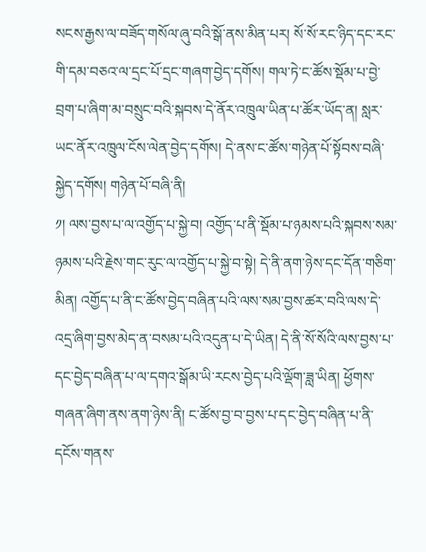སངས་རྒྱས་ལ་བཟོད་གསོལ་ཞུ་བའི་སྒོ་ནས་མིན་པར། སོ་སོ་རང་ཉིད་དང་རང་གི་དམ་བཅའ་ལ་དྲང་པོ་དྲང་གཞག་བྱེད་དགོས། གལ་ཏེ་ང་ཚོས་སྡོམ་པ་བྱེ་བྲག་པ་ཞིག་མ་བསྲུང་བའི་སྐབས་དེ་ནོར་འཁྲུལ་ཡིན་པ་ཚོར་ཡོད་ན། སླར་ཡང་ནོར་འཁྲུལ་ངོས་ལེན་བྱེད་དགོས། དེ་ནས་ང་ཚོས་གཉེན་པོ་སྟོབས་བཞི་སྐྱེད་དགོས། གཉེན་པོ་བཞི་ནི།
༡། ལས་བྱས་པ་ལ་འགྱོད་པ་སྐྱེ་བ། འགྱོད་པ་ནི་སྡོམ་པ་ཉམས་པའི་སྐབས་སམ་ཉམས་པའི་རྗེས་གང་རུང་ལ་འགྱོད་པ་སྐྱེ་བ་སྟེ། དེ་ནི་ནག་ཉེས་དང་དོན་གཅིག་མིན། འགྱོད་པ་ནི་ང་ཚོས་བྱེད་བཞིན་པའི་ལས་སམ་བྱས་ཚར་བའི་ལས་དེ་འདྲ་ཞིག་བྱས་མེད་ན་བསམ་པའི་འདུན་པ་དེ་ཡིན། དེ་ནི་སོ་སོའི་ལས་བྱས་པ་དང་བྱེད་བཞིན་པ་ལ་དགའ་སྒོམ་ཡི་རངས་བྱེད་པའི་ལྡོག་ཟླ་ཡིན། ཕྱོགས་གཞན་ཞིག་ནས་ནག་ཉེས་ནི། ང་ཚོས་བྱ་བ་བྱས་པ་དང་བྱེད་བཞིན་པ་ནི་དངོས་གནས་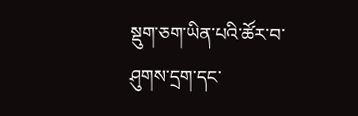སྡུག་ཅག་ཡིན་པའི་ཚོར་བ་ཤུགས་དྲག་དང་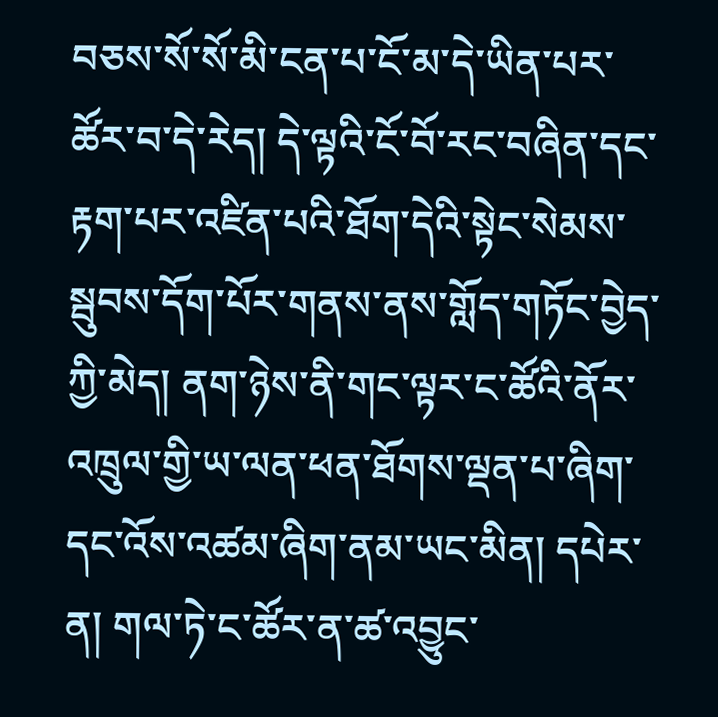བཅས་སོ་སོ་མི་ངན་པ་ངོ་མ་དེ་ཡིན་པར་ཚོར་བ་དེ་རེད། དེ་ལྟའི་ངོ་བོ་རང་བཞིན་དང་རྟག་པར་འཛིན་པའི་ཐོག་དེའི་སྟེང་སེམས་སྦུབས་དོག་པོར་གནས་ནས་གློད་གཏོང་བྱེད་ཀྱི་མེད། ནག་ཉེས་ནི་གང་ལྟར་ང་ཚོའི་ནོར་འཁྲུལ་གྱི་ཡ་ལན་ཕན་ཐོགས་ལྡན་པ་ཞིག་དང་འོས་འཚམ་ཞིག་ནམ་ཡང་མིན། དཔེར་ན། གལ་ཏེ་ང་ཚོར་ན་ཚ་འབྱུང་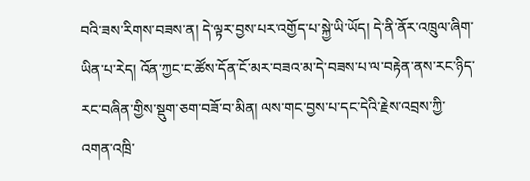བའི་ཟས་རིགས་བཟས་ན། དེ་ལྟར་བྱས་པར་འགྱོད་པ་སྐྱེ་ཡི་ཡོད། དེ་ནི་ནོར་འཁྲུལ་ཞིག་ཡིན་པ་རེད། འོན་ཀྱང་ང་ཚོས་དོན་ངོ་མར་བཟའ་མ་དེ་བཟས་པ་ལ་བརྟེན་ནས་རང་ཉིད་རང་བཞིན་གྱིས་སྡུག་ཅག་བཟོ་བ་མིན། ལས་གང་བྱས་པ་དང་དེའི་རྗེས་འབྲས་ཀྱི་འགན་འཁྲི་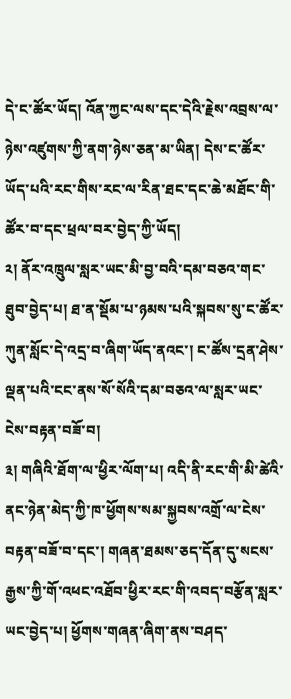དེ་ང་ཚོར་ཡོད། འོན་ཀྱང་ལས་དང་དེའི་རྗེས་འབྲས་ལ་ཉེས་འཛུགས་ཀྱི་ནག་ཉེས་ཅན་མ་ཡིན། དེས་ང་ཚོར་ཡོད་པའི་རང་གིས་རང་ལ་རིན་ཐང་དང་ཆེ་མཐོང་གི་ཚོར་བ་དང་ཕྲལ་བར་བྱེད་ཀྱི་ཡོད།
༢། ནོར་འཁྲུལ་སླར་ཡང་མི་བྱ་བའི་དམ་བཅའ་གང་ཐུབ་བྱེད་པ། ཐ་ན་སྡོམ་པ་ཉམས་པའི་སྐབས་སུ་ང་ཚོར་ཀུན་སློང་དེ་འདྲ་བ་ཞིག་ཡོད་ནའང་། ང་ཚོས་དྲན་ཤེས་ལྡན་པའི་ངང་ནས་སོ་སོའི་དམ་བཅའ་ལ་སླར་ཡང་ངེས་བརྟན་བཟོ་བ།
༣། གཞིའི་ཐོག་ལ་ཕྱིར་ལོག་པ། འདི་ནི་རང་གི་མི་ཚེའི་ནང་ཉེན་མེད་ཀྱི་ཁ་ཕྱོགས་སམ་སྐྱབས་འགྲོ་ལ་ངེས་བརྟན་བཟོ་བ་དང་། གཞན་ཐམས་ཅད་དོན་དུ་སངས་རྒྱས་ཀྱི་གོ་འཕང་འཐོབ་ཕྱིར་རང་གི་འབད་བརྩོན་སླར་ཡང་བྱེད་པ། ཕྱོགས་གཞན་ཞིག་ནས་བཤད་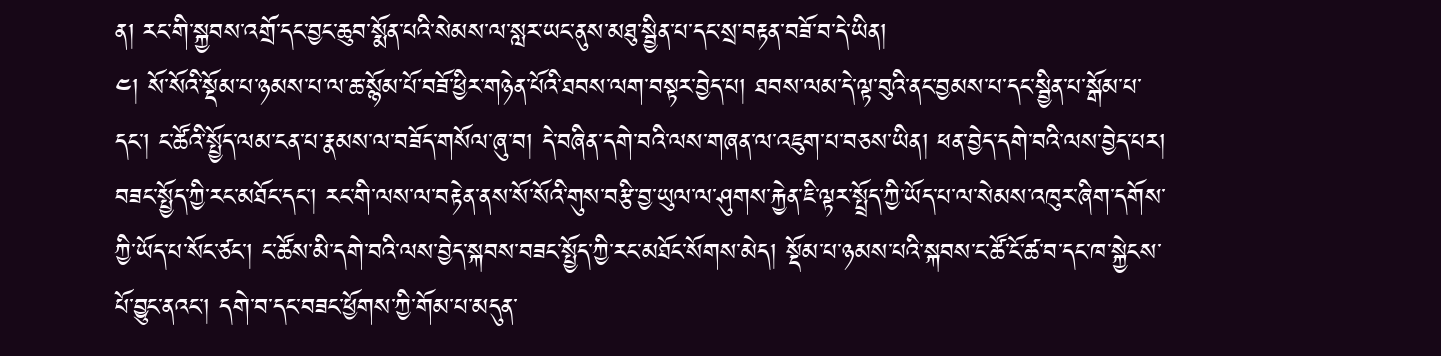ན། རང་གི་སྐྱབས་འགྲོ་དང་བྱང་ཆུབ་སྨོན་པའི་སེམས་ལ་སླར་ཡང་ནུས་མཐུ་སྦྱིན་པ་དང་སྲ་བརྟན་བཟོ་བ་དེ་ཡིན།
༤། སོ་སོའི་སྡོམ་པ་ཉམས་པ་ལ་ཆ་སྙོམ་པོ་བཟོ་ཕྱིར་གཉེན་པོའི་ཐབས་ལག་བསྟར་བྱེད་པ། ཐབས་ལམ་དེ་ལྟ་བུའི་ནང་བྱམས་པ་དང་སྦྱིན་པ་སྒོམ་པ་དང་། ང་ཚོའི་སྤྱོད་ལམ་ངན་པ་རྣམས་ལ་བཟོད་གསོལ་ཞུ་བ། དེ་བཞིན་དགེ་བའི་ལས་གཞན་ལ་འཇུག་པ་བཅས་ཡིན། ཕན་བྱེད་དགེ་བའི་ལས་བྱེད་པར། བཟང་སྤྱོད་ཀྱི་རང་མཐོང་དང་། རང་གི་ལས་ལ་བརྟེན་ནས་སོ་སོའི་གུས་བརྩི་བྱ་ཡུལ་ལ་ཤུགས་རྐྱེན་ཇི་ལྟར་སྤྲོད་ཀྱི་ཡོད་པ་ལ་སེམས་འཁུར་ཞིག་དགོས་ཀྱི་ཡོད་པ་སོང་ཙང་། ང་ཚོས་མི་དགེ་བའི་ལས་བྱེད་སྐབས་བཟང་སྤྱོད་ཀྱི་རང་མཐོང་སོགས་མེད། སྡོམ་པ་ཉམས་པའི་སྐབས་ང་ཚོ་ངོ་ཚ་བ་དང་ཁ་སྐྱེངས་པོ་བྱུང་ནའང་། དགེ་བ་དང་བཟང་ཕྱོགས་ཀྱི་གོམ་པ་མདུན་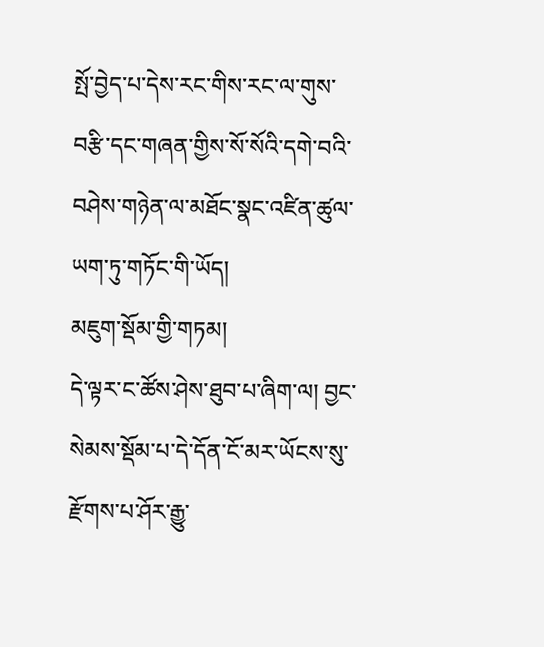སྤོ་བྱེད་པ་དེས་རང་གིས་རང་ལ་གུས་བརྩི་དང་གཞན་གྱིས་སོ་སོའི་དགེ་བའི་བཤེས་གཉེན་ལ་མཐོང་སྣང་འཛིན་ཚུལ་ཡག་ཏུ་གཏོང་གི་ཡོད།
མཇུག་སྡོམ་གྱི་གཏམ།
དེ་ལྟར་ང་ཚོས་ཤེས་ཐུབ་པ་ཞིག་ལ། བྱང་སེམས་སྡོམ་པ་དེ་དོན་ངོ་མར་ཡོངས་སུ་རྫོགས་པ་ཤོར་རྒྱུ་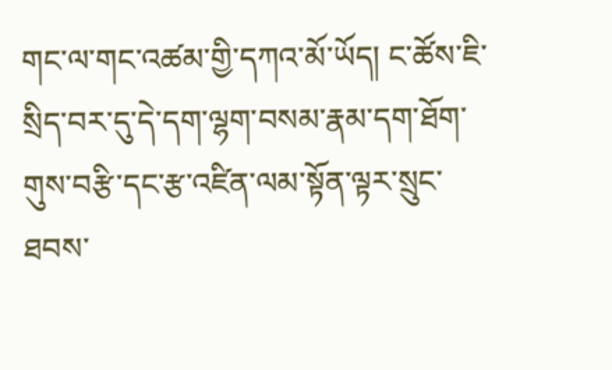གང་ལ་གང་འཚམ་གྱི་དཀའ་མོ་ཡོད། ང་ཚོས་ཇི་སྲིད་བར་དུ་དེ་དག་ལྷག་བསམ་རྣམ་དག་ཐོག་གུས་བརྩི་དང་རྩ་འཛིན་ལམ་སྟོན་ལྟར་སྲུང་ཐབས་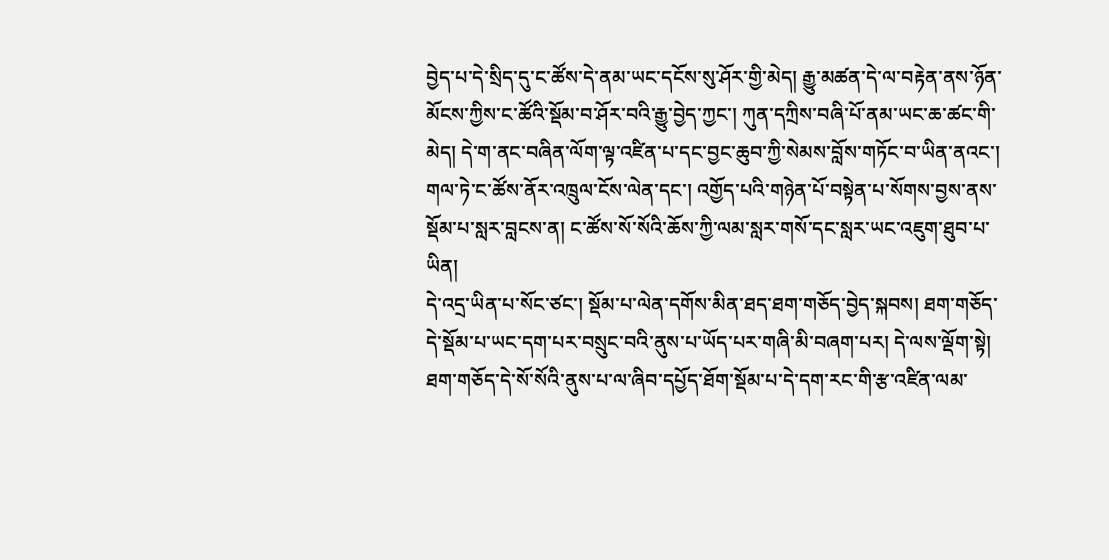བྱེད་པ་དེ་སྲིད་དུ་ང་ཚོས་དེ་ནམ་ཡང་དངོས་སུ་ཤོར་གྱི་མེད། རྒྱུ་མཚན་དེ་ལ་བརྟེན་ནས་ཉོན་མོངས་ཀྱིས་ང་ཚོའི་སྡོམ་བ་ཤོར་བའི་རྒྱུ་བྱེད་ཀྱང་། ཀུན་དཀྲིས་བཞི་པོ་ནམ་ཡང་ཆ་ཚང་གི་མེད། དེ་ག་ནང་བཞིན་ལོག་ལྟ་འཛིན་པ་དང་བྱང་ཆུབ་ཀྱི་སེམས་བློས་གཏོང་བ་ཡིན་ནའང་། གལ་ཏེ་ང་ཚོས་ནོར་འཁྲུལ་ངོས་ལེན་དང་། འགྱོད་པའི་གཉེན་པོ་བསྟེན་པ་སོགས་བྱས་ནས་སྡོམ་པ་སླར་བླངས་ན། ང་ཚོས་སོ་སོའི་ཆོས་ཀྱི་ལམ་སླར་གསོ་དང་སླར་ཡང་འཇུག་ཐུབ་པ་ཡིན།
དེ་འདྲ་ཡིན་པ་སོང་ཙང་། སྡོམ་པ་ལེན་དགོས་མིན་ཐད་ཐག་གཅོད་བྱེད་སྐབས། ཐག་གཅོད་དེ་སྡོམ་པ་ཡང་དག་པར་བསྲུང་བའི་ནུས་པ་ཡོད་པར་གཞི་མི་བཞག་པར། དེ་ལས་ལྡོག་སྟེ། ཐག་གཅོད་དེ་སོ་སོའི་ནུས་པ་ལ་ཞིབ་དཔྱོད་ཐོག་སྡོམ་པ་དེ་དག་རང་གི་རྩ་འཛིན་ལམ་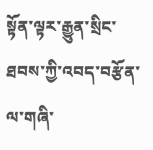སྟོན་ལྟར་རྒྱུན་སྲིང་ཐབས་ཀྱི་འབད་བརྩོན་ལ་གཞི་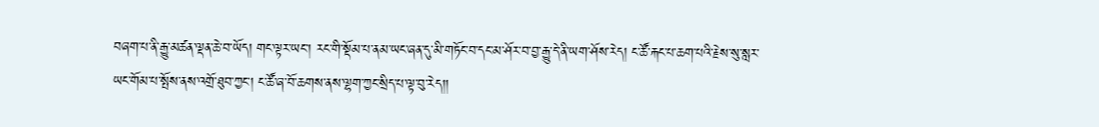བཞག་པ་ནི་རྒྱུ་མཚན་ལྡན་ཆེ་བ་ཡོད། གང་ལྟར་ཡང་། རང་གི་སྡོམ་པ་ནམ་ཡང་ཞན་དུ་མི་གཏོང་བ་དང་མ་ཤོར་བ་བྱ་རྒྱུ་དེ་ནི་ཡག་ཤོས་རེད། ང་ཚོ་རྐང་པ་ཆག་པའི་རྗེས་སུ་སླར་ཡང་གོམ་པ་སྤོས་ནས་འགྲོ་ཐུབ་ཀྱང་། ང་ཚོ་ཞ་བོ་ཆགས་ནས་ལྷག་ཀྱང་སྲིད་པ་ལྟ་བུ་རེད།།